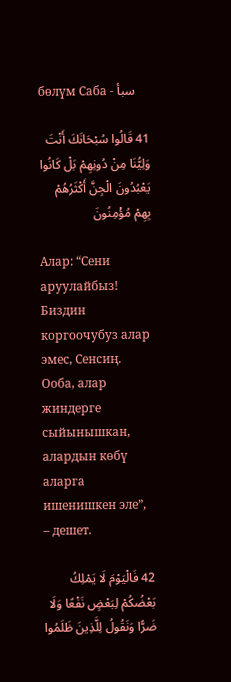бөлүм Саба - سبأ

41 قَالُوا سُبْحَانَكَ أَنْتَ وَلِيُّنَا مِنْ دُونِهِمْ بَلْ كَانُوا يَعْبُدُونَ الْجِنَّ أَكْثَرُهُمْ بِهِمْ مُؤْمِنُونَ

Алар: “Сени аруулайбыз! Биздин коргоочубуз алар эмес, Сенсиң. Ооба, алар жиндерге сыйынышкан, алардын көбү аларга ишенишкен эле”, – дешет.

42 فَالْيَوْمَ لَا يَمْلِكُ بَعْضُكُمْ لِبَعْضٍ نَفْعًا وَلَا ضَرًّا وَنَقُولُ لِلَّذِينَ ظَلَمُوا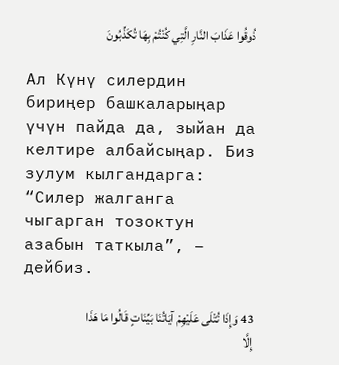ذُوقُوا عَذَابَ النَّارِ الَّتِي كُنْتُمْ بِهَا تُكَذِّبُونَ

Ал Күнү силердин бириңер башкаларыңар үчүн пайда да, зыйан да келтире албайсыңар. Биз зулум кылгандарга: “Силер жалганга чыгарган тозоктун азабын таткыла”, – дейбиз.

43 وَإِذَا تُتْلَى عَلَيْهِمْ آيَاتُنَا بَيِّنَاتٍ قَالُوا مَا هَذَا إِلَّا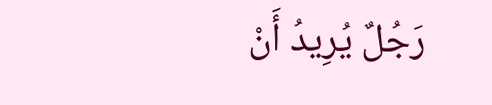رَجُلٌ يُرِيدُ أَنْ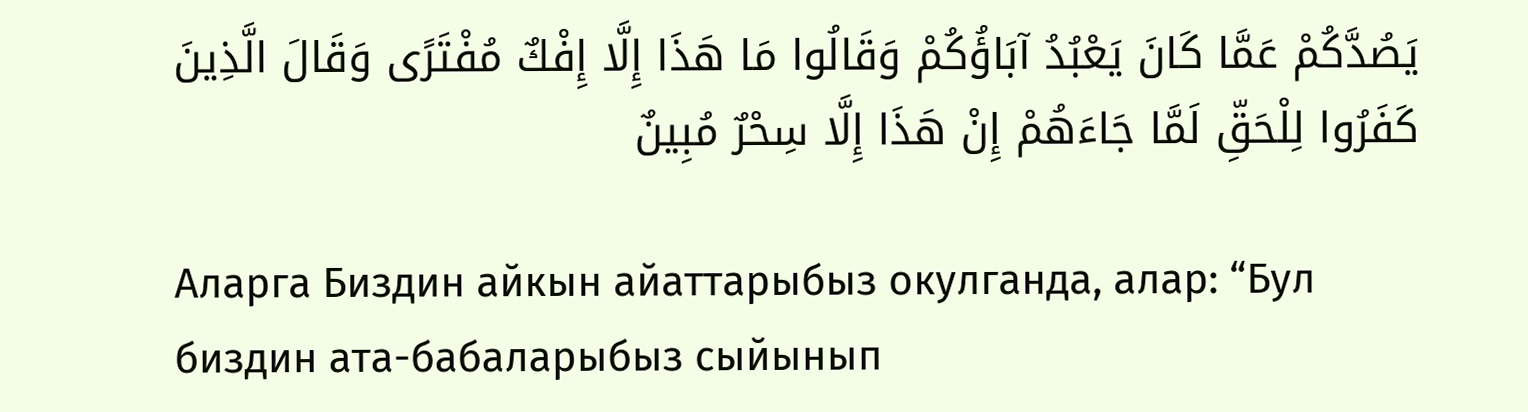يَصُدَّكُمْ عَمَّا كَانَ يَعْبُدُ آبَاؤُكُمْ وَقَالُوا مَا هَذَا إِلَّا إِفْكٌ مُفْتَرًى وَقَالَ الَّذِينَ كَفَرُوا لِلْحَقِّ لَمَّا جَاءَهُمْ إِنْ هَذَا إِلَّا سِحْرٌ مُبِينٌ

Аларга Биздин айкын айаттарыбыз окулганда, алар: “Бул биздин ата-бабаларыбыз сыйынып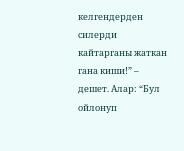келгендерден силерди кайтарганы жаткан гана киши!” – дешет. Алар: “Бул ойлонуп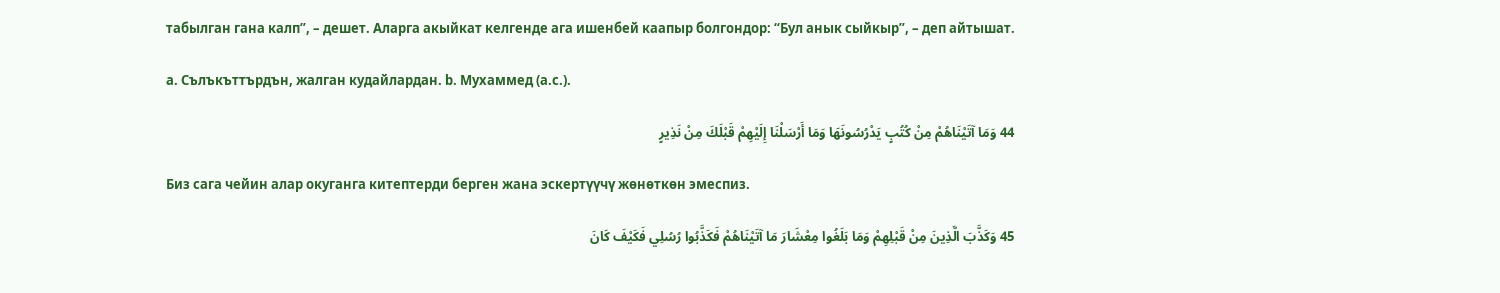табылган гана калп”, – дешет. Аларга акыйкат келгенде ага ишенбей каапыр болгондор: “Бул анык сыйкыр”, – деп айтышат.

a. Сълъкъттърдън, жалган кудайлардан. b. Мухаммед (а.с.).

44 وَمَا آتَيْنَاهُمْ مِنْ كُتُبٍ يَدْرُسُونَهَا وَمَا أَرْسَلْنَا إِلَيْهِمْ قَبْلَكَ مِنْ نَذِيرٍ

Биз сага чейин алар окуганга китептерди берген жана эскертүүчү жөнөткөн эмеспиз.

45 وَكَذَّبَ الَّذِينَ مِنْ قَبْلِهِمْ وَمَا بَلَغُوا مِعْشَارَ مَا آتَيْنَاهُمْ فَكَذَّبُوا رُسُلِي فَكَيْفَ كَانَ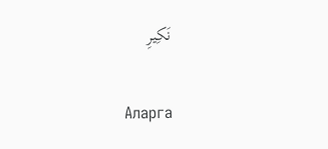نَكِيرِ

Аларга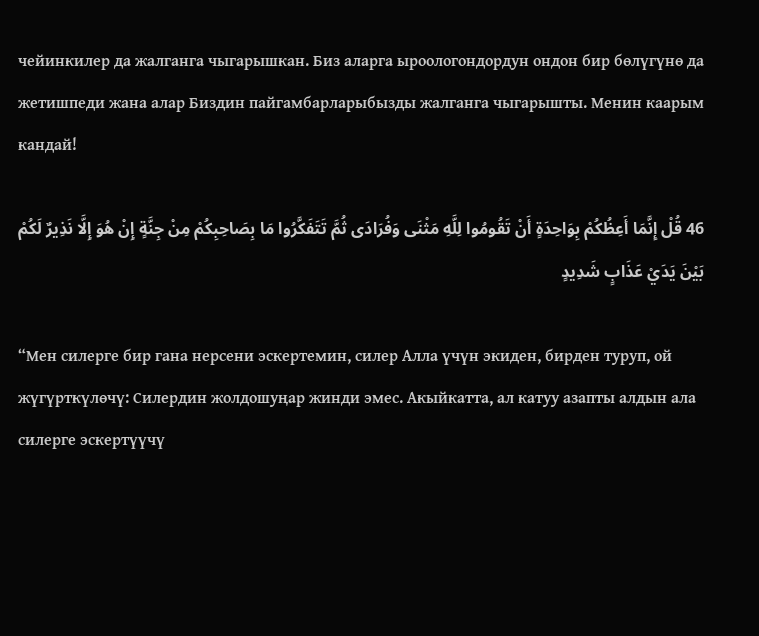чейинкилер да жалганга чыгарышкан. Биз аларга ыроологондордун ондон бир бөлүгүнө да жетишпеди жана алар Биздин пайгамбарларыбызды жалганга чыгарышты. Менин каарым кандай!

46 قُلْ إِنَّمَا أَعِظُكُمْ بِوَاحِدَةٍ أَنْ تَقُومُوا لِلَّهِ مَثْنَى وَفُرَادَى ثُمَّ تَتَفَكَّرُوا مَا بِصَاحِبِكُمْ مِنْ جِنَّةٍ إِنْ هُوَ إِلَّا نَذِيرٌ لَكُمْ بَيْنَ يَدَيْ عَذَابٍ شَدِيدٍ

“Мен силерге бир гана нерсени эскертемин, силер Алла үчүн экиден, бирден туруп, ой жүгүрткүлөчү: Силердин жолдошуңар жинди эмес. Акыйкатта, ал катуу азапты алдын ала силерге эскертүүчү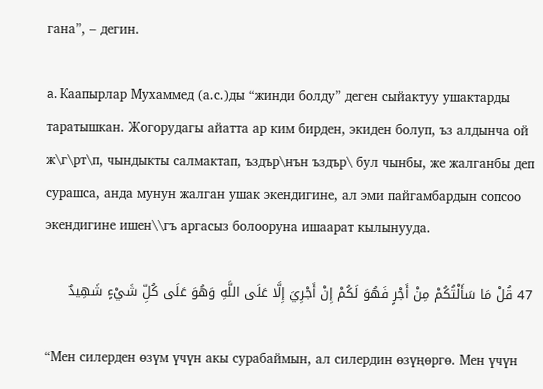гана”, – дегин.

a. Каапырлар Мухаммед (а.с.)ды “жинди болду” деген сыйактуу ушактарды таратышкан. Жогорудагы айатта ар ким бирден, экиден болуп, ъз алдынча ой ж\г\рт\п, чындыкты салмактап, ъздър\нън ъздър\ бул чынбы, же жалганбы деп сурашса, анда мунун жалган ушак экендигине, ал эми пайгамбардын сопсоо экендигине ишен\\гъ аргасыз болооруна ишаарат кылынууда.

47 قُلْ مَا سَأَلْتُكُمْ مِنْ أَجْرٍ فَهُوَ لَكُمْ إِنْ أَجْرِيَ إِلَّا عَلَى اللَّهِ وَهُوَ عَلَى كُلِّ شَيْءٍ شَهِيدٌ

“Мен силерден өзүм үчүн акы сурабаймын, ал силердин өзүңөргө. Мен үчүн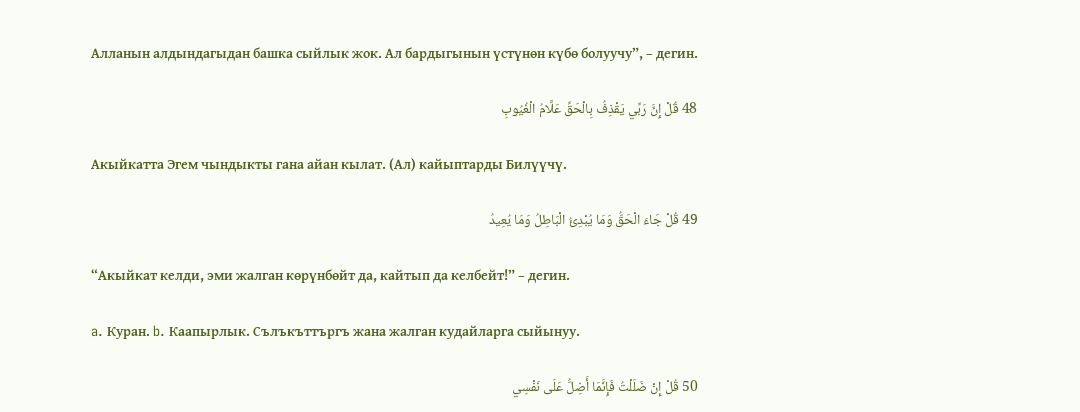Алланын алдындагыдан башка сыйлык жок. Ал бардыгынын үстүнөн күбө болуучу”, – дегин.

48 قُلْ إِنَّ رَبِّي يَقْذِفُ بِالْحَقِّ عَلَّامُ الْغُيُوبِ

Акыйкатта Эгем чындыкты гана айан кылат. (Ал) кайыптарды Билүүчү.

49 قُلْ جَاءَ الْحَقُّ وَمَا يُبْدِئُ الْبَاطِلُ وَمَا يُعِيدُ

“Акыйкат келди, эми жалган көрүнбөйт да, кайтып да келбейт!” – дегин.

a. Куран. b. Каапырлык. Сълъкъттъргъ жана жалган кудайларга сыйынуу.

50 قُلْ إِنْ ضَلَلْتُ فَإِنَّمَا أَضِلُّ عَلَى نَفْسِي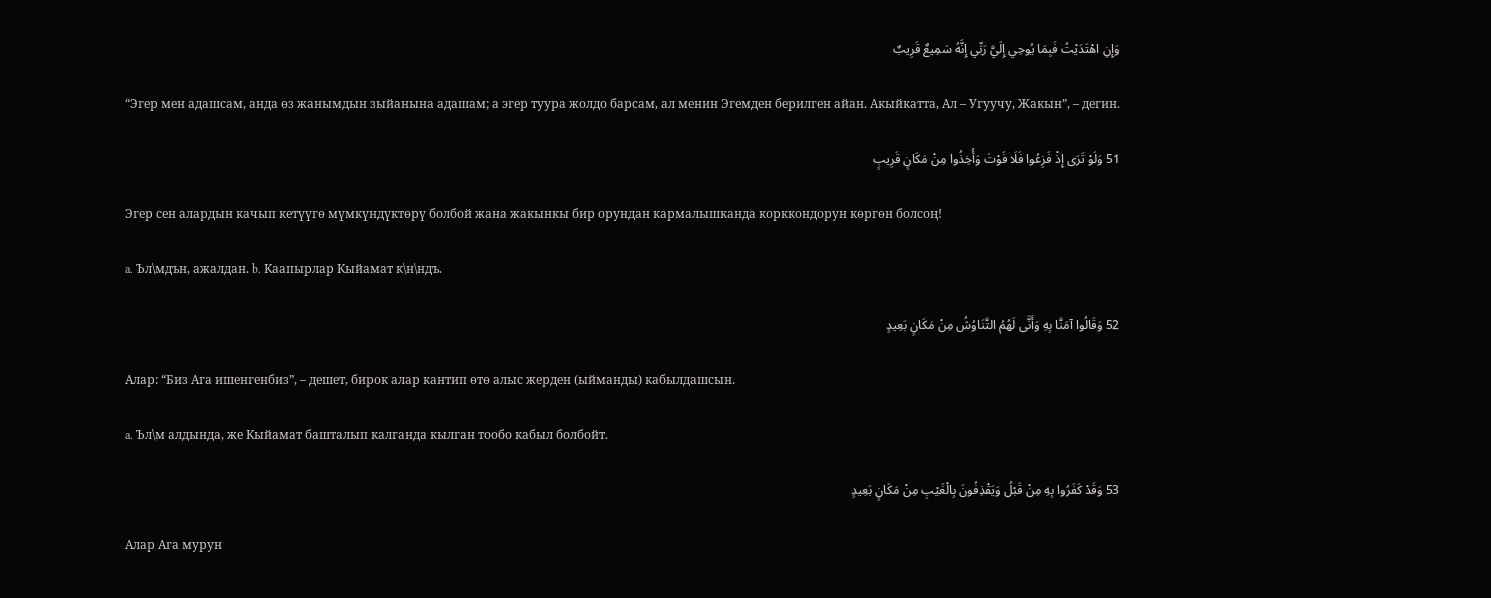وَإِنِ اهْتَدَيْتُ فَبِمَا يُوحِي إِلَيَّ رَبِّي إِنَّهُ سَمِيعٌ قَرِيبٌ

“Эгер мен адашсам, анда өз жанымдын зыйанына адашам; а эгер туура жолдо барсам, ал менин Эгемден берилген айан. Акыйкатта, Ал – Угуучу, Жакын”, – дегин.

51 وَلَوْ تَرَى إِذْ فَزِعُوا فَلَا فَوْتَ وَأُخِذُوا مِنْ مَكَانٍ قَرِيبٍ

Эгер сен алардын качып кетүүгө мүмкүндүктөрү болбой жана жакынкы бир орундан кармалышканда корккондорун көргөн болсоң!

a. Ъл\мдън, ажалдан. b. Каапырлар Кыйамат к\н\ндъ.

52 وَقَالُوا آمَنَّا بِهِ وَأَنَّى لَهُمُ التَّنَاوُشُ مِنْ مَكَانٍ بَعِيدٍ

Алар: “Биз Ага ишенгенбиз”, – дешет, бирок алар кантип өтө алыс жерден (ыйманды) кабылдашсын.

a. Ъл\м алдында, же Кыйамат башталып калганда кылган тообо кабыл болбойт.

53 وَقَدْ كَفَرُوا بِهِ مِنْ قَبْلُ وَيَقْذِفُونَ بِالْغَيْبِ مِنْ مَكَانٍ بَعِيدٍ

Алар Ага мурун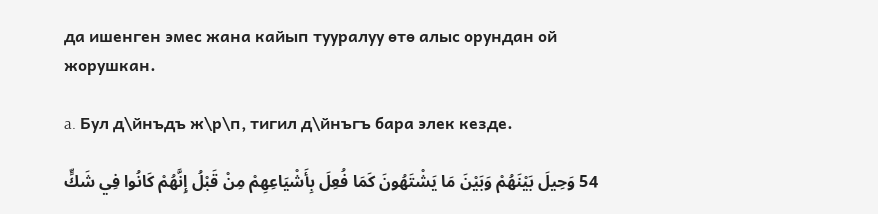да ишенген эмес жана кайып тууралуу өтө алыс орундан ой жорушкан.

a. Бул д\йнъдъ ж\р\п, тигил д\йнъгъ бара элек кезде.

54 وَحِيلَ بَيْنَهُمْ وَبَيْنَ مَا يَشْتَهُونَ كَمَا فُعِلَ بِأَشْيَاعِهِمْ مِنْ قَبْلُ إِنَّهُمْ كَانُوا فِي شَكٍّ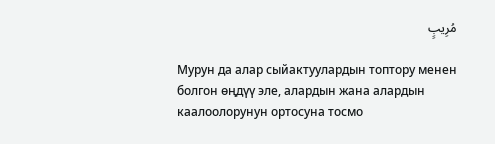مُرِيبٍ

Мурун да алар сыйактуулардын топтору менен болгон өңдүү эле, алардын жана алардын каалоолорунун ортосуна тосмо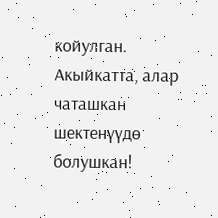койулган. Акыйкатта, алар чаташкан шектенүүдө болушкан!